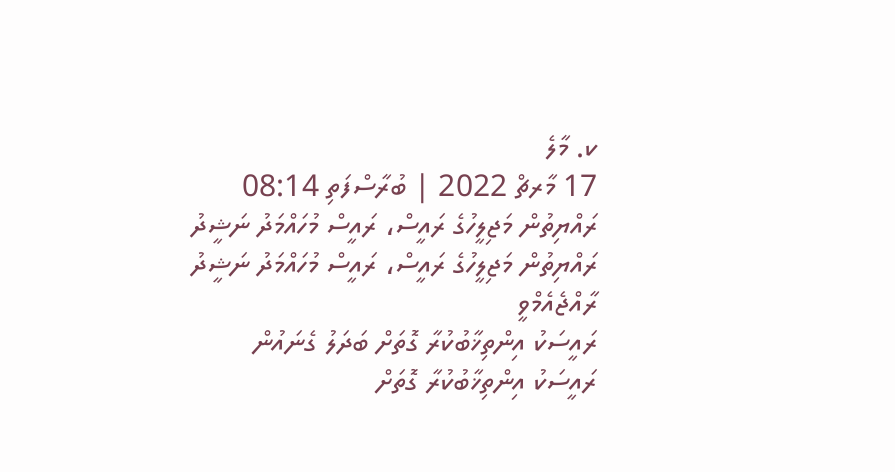ކ. މާލެ
17 މާރޗް 2022 | ބުރާސްފަތި 08:14
ރައްޔިތުން މަޖިލީހުގެ ރައީސް، ރައީސް މުހައްމަދު ނަޝީދު
ރައްޔިތުން މަޖިލީހުގެ ރައީސް، ރައީސް މުހައްމަދު ނަޝީދު
ރާއްޖެއެމްވީ
ރައީސަކު އިންތިޚާބުކުރާ ގޮތަށް ބަދަލު ގެނައުން
ރައީސަކު އިންތިޚާބުކުރާ ގޮތަށް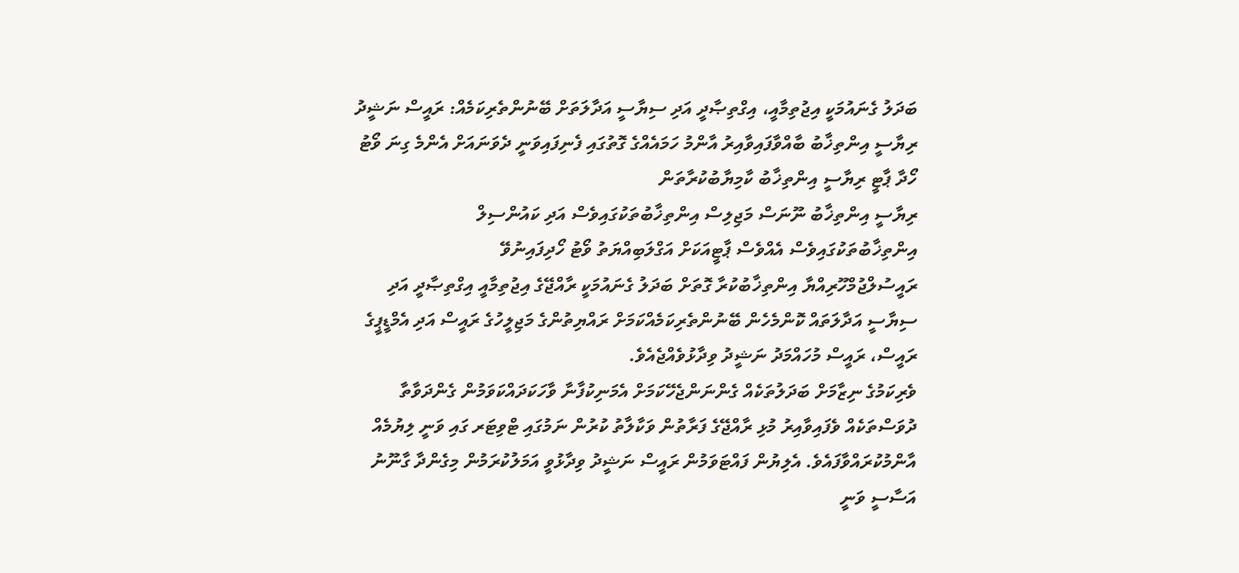ބަދަލު ގެނައުމަކީ އިޖުތިމާއީ، އިގްތިޞާދީ އަދި ސިޔާސީ އަދާލަތަށް ބޭނުންތެރިކަމެއް: ރައީސް ނަޝީދު
ރިޔާސީ އިންތިޚާބު ބާއްވާފައިވާއިރު އާންމު ހަމައެއްގެ ގޮތުގައި ފެނިފައިވަނީ ދެވަނައަށް އެންމެ ގިނަ ވޯޓު ހޯދާ ޕާޓީ ރިޔާސީ އިންތިޚާބު ކާމިޔާބުކުރާތަން
ރިޔާސީ އިންތިޚާބު ނޫނަސް މަޖިލިސް އިންތިޚާބުތަކުގައިވެސް އަދި ކައުންސިލް އިންތިޚާބުތަކުގައިވެސް އެއްވެސް ޕާޓީއަކަށް އަގްލަބިއްޔަތު ވޯޓު ހޯދިފައިނުވޭ
ރައީސުލްޖުމްހޫރިއްޔާ އިންތިޚާބުކުރާ ގޮތަށް ބަދަލު ގެނައުމަކީ ރާއްޖޭގެ އިޖުތިމާއީ އިގްތިޞާދީ އަދި ސިޔާސީ އަދާލަތައް ކޮންމެހެން ބޭނުންތެރިކަމެއްކަމަށް ރައްޔިތުންގެ މަޖިލީހުގެ ރައީސް އަދި އެމްޑީޕީގެ ރައީސް، ރައީސް މުހައްމަދު ނަޝީދު ވިދާޅުވެއްޖެއެވެ.
ވެރިކަމުގެ ނިޒާމަށް ބަދަލުތަކެއް ގެންނަންޖެހޭކަމަށް އެމަނިކުފާނާ ވާހަކަދައްކަވަމުން ގެންދަވާތާ ދުވަސްތަކެއް ވެފައިވާއިރު މުޅި ރާއްޖޭގެ ފަރާތުން ވަކާލާތު ކުރުން ނަމުގައި ޓްވިޓަރ ގައި ވަނީ ލިޔުމެއް އާންމުކުރައްވާފައެވެ. އެލިޔުން ފައްޓަވަމުން ރައީސް ނަޝީދު ވިދާޅުވީ އަމަލުކުރަމުން މިގެންދާ ގާނޫނު އަސާސީ ވަނީ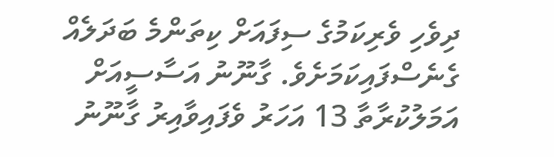ދިވެހި ވެރިކަމުގެ ސިފައަށް ކިތަންމެ ބަދަލެއް ގެނެސްފައިކަމަށެވެ. ގާނޫނު އަސާސީއަށް އަމަލުކުރާތާ 13 އަހަރު ވެފައިވާއިރު ގާނޫނު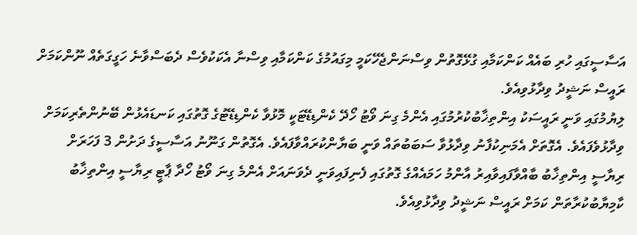އަސާސީގައި ހުރި ބައެއް ކަންކަމާއި ގުޅޭގޮތުން ވިސްނަންޖެހޭކަމީ މިގައުމުގެ ކަންކަމާއި ވިސްނާ އެކަކުވެސް ދެބަސްވާނެ ހަގީގަތެއް ނޫންކަމަށް ރައީސް ނަޝީދު ވިދާޅުވިއެވެ.
ލިޔުމުގައި ވަނީ ރައީސަކު އިންތިޚާބުކުރުމުގައި އެންމެ ގިނަ ވޯޓު ހޯދޭ ކެންޑިޑޭޓަކީ މޮޅުވާ ކެންޑިޑޭޓުގެ ގޮތުގައި ކަނޑައެޅުން ބޭނުންތެރިކަމަށް ވިދާޅުވެފައެވެ. އެގޮތަށް އެމަނިކުފާނު ވިދާޅުވާ ސަބަބުތައް ވަނީ ބަޔާންކުރައްވާފައެވެ. އެގޮތުން ގަނޫނު އަސާސީގެ ދަށުން 3 ފަހަރަށް ރިޔާސީ އިންތިޚާބު ބާއްވާފައިވާއިރު އާންމު ހަމައެއްގެ ގޮތުގައި ފެނިފައިވަނީ ދެވަނައަށް އެންމެ ގިނަ ވޯޓު ހޯދާ ޕާޓީ ރިޔާސީ އިންތިޚާބު ކާމިޔާބުކުރާތަން ކަމަށް ރައީސް ނަޝީދު ވިދާޅުވިއެވެ.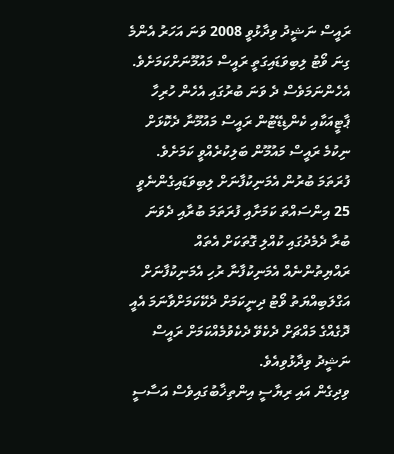ރައީސް ނަޝީދު ވިދާޅުވީ 2008 ވަނަ އަހަރު އެންމެ ގިނަ ވޯޓު ލިބިވަޑައިގަތީ ރައީސް މައުމޫނަށްކަމަށެވެ. އެހެންނަމަވެސް ދެ ވަނަ ބުރުގައި އެހެން ހުރިހާ ޕާޓީއަކާއި ކެންޑިޑޭޓުން ރައީސް މައުމޫނާ ދެކޮޅަށް ނިކުމެ ރައީސް މައުމޫން ބަލިކުރެއްވީ ކަމަށެވެ. ފުރަތަމަ ބުރުން އެމަނިކުފާނަށް ލިބިވަޑައިގެންނެވީ 25 އިންސައްތަ ކަމަށާއި ފުރަތަމަ ބުރާއި ދެވަނަ ބުރާ ދެމެދުގައި ކުއްލި ގޮތަކަށް އެތައް ރައްޔިތުންނެއް އެމަނިކުފާނާ ރުހި އެމަނިކުފާނަށް އަގްލަބިއްޔަތު ވޯޓު ދިނީކަމަށް ދެކޭކަމަށްވާނަމަ އެއީ ދޮގެއްގެ މައްޗަށް ދެކެވޭ ދެކެވުމެއްކަމަށް ރައީސް ނަޝީދު ވިދާޅުވިއެވެ.
ވިދިގެން އައި ރިޔާސީ އިންތިޚާބުގައިވެސް އަސާސީ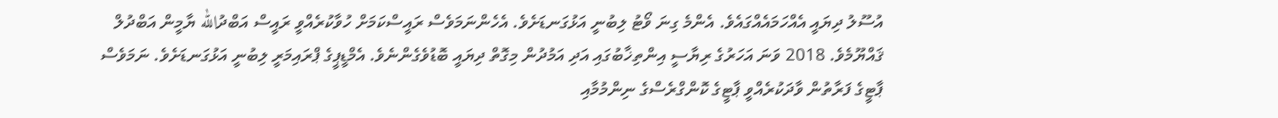އުސޫލު ދިޔައީ އެއްހަމައެއްގައެވެ. އެންމެ ގިނަ ވޯޓު ލިބުނީ އަޅުގަނޑަށެވެ. އެހެންނަމަވެސް ރައީސްކަމަށް ހުވާކުރެއްވީ ރައީސް އަބްދުالله ޔާމީން އަބްދުލް ޤައްޔޫމެވެ. 2018 ވަނަ އަހަރުގެ ރިޔާސީ އިންތިޚާބުގައި އަދި އަމުދުން މިގޮތް ދިޔައީ ބޮޑުވެގެންނެވެ. އެމްޑީޕީގެ ޕްރައިމަރީ ލިބުނީ އަޅުގަނޑަށެވެ. ނަމަވެސް ޕާޓީގެ ފަރާތުން ވާދަކުރެއްވީ ޕާޓީގެ ކޮންގްރެސްގެ ނިންމުމާއި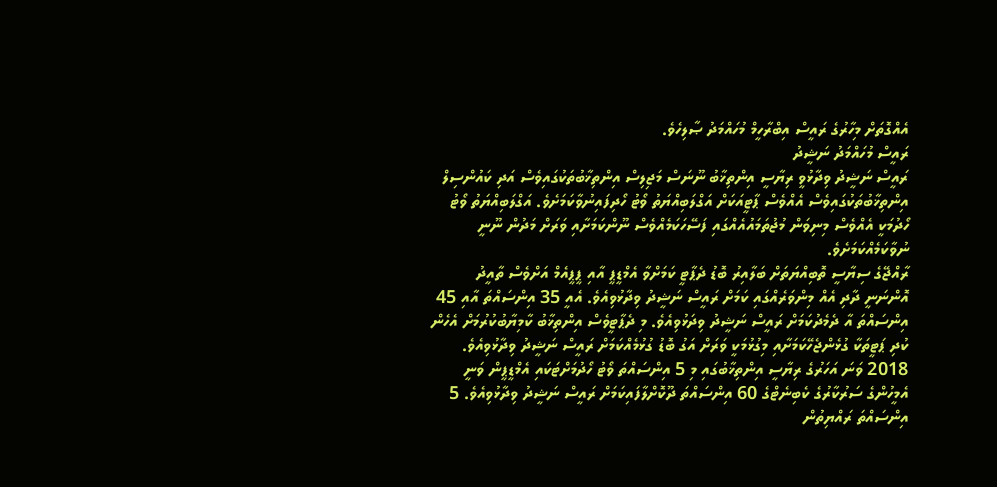އެއްގޮތަށް މިހާރުގެ ރައީސް އިބްރާހީމް މުހައްމަދު ޞާލިހެވެ.
ރައީސް މުހައްމަދު ނަޝީދު
ރައީސް ނަޝީދު ވިދާޅުވީ ރިޔާސީ އިންތިޚާބު ނޫނަސް މަޖިލިސް އިންތިޚާބުތަކުގައިވެސް އަދި ކައުންސިލް އިންތިޚާބުތަކުގައިވެސް އެއްވެސް ޕާޓީއަކަށް އަގްލަބިއްޔަތު ވޯޓު ހޯދިފައިނުވާކަމަށެވެ. އަގްލަބިއްޔަތު ވޯޓު ހޯދުމަކީ އެއްވެސް މިނިވަން މުޖުތަމައުއެއްގައި ފަސޭހަކަމެއްވެސް ނޫންކަމަށާއި ވަރަށް މަދުން ނޫނީ ނުވާކަމެއްކަމަށެވެ.
ރާއްޖޭގެ ސިޔާސީ ތޮބިއްޔަތަށް ބަލާއިރު ބޮޑު ދެޕާޓީ ކަމަށްވާ އެމްޑީޕީ އާއި ޕީޕީއެމް އަށްވެސް ތާއީދު އޮންނަނީ ދާދި އެއް މިންވަރެއްގައި ކަމަށް ރައީސް ނަޝީދު ވިދާޅުވިއެވެ. އެއީ 35 އިންސައްތަ އާއި 45 އިންސައްތަ އާ ދެމެދުކަމަށް ރައީސް ނަޝީދު ވިދަޅުވިއެވެ. މި ދެޕާޓީވެސް އިންތިޚާބު ކާމިޔާބުކުރުމަށް އެހެން ކުދި ޕަޓީތަކާ ގުޅެންޖެހޭކަމަށާއި މިގުޅުމަކީ ވަރަށް އަގު ބޮޑު ގުޅުމެއްކަމަށް ރައީސް ނަޝީދު ވިދާޅުވިއެވެ.
2018 ވަނަ އަހަރުގެ ރިޔާސީ އިންތިޚާބުގައި މި 5 އިންސައްތަ ވޯޓު ހޯދުމަށްޓަކައި އެމްޑީޕީން ވަނީ އެމީހުންގެ ސަރުކާރުގެ ކެބިނެޓްގެ 60 އިންސައްތަ ދޫކޮށްލާފައިކަމަށް ރައީސް ނަޝީދު ވިދާޅުވިއެވެ. 5 އިންސައްތަ ރައްޔިތުން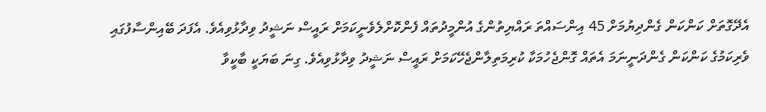އެދޭގޮތަށް ކަންކަން ގެންދިޔުމަށް 45 އިންސައްތަ ރައްޔިތުންގެ އުންމީދުތައް ފެންކޮށްލެވެނީކަމަށް ރައީސް ނަޝީދު ވިދާޅުވިއެވެ. އެފަދަ ބޭއިންސާފުގައި ވެރިކަމުގެ ކަންކަން ގެންދަނީނަމަ އެތައް ގޮންޖެހުމަކާ ކުރިމަތިލާންޖެހޭކަމަށް ރައީސް ނަޝީދު ވިދާޅުވިއެވެ. ގިނަ ބަޔަކީ ބާކީވާ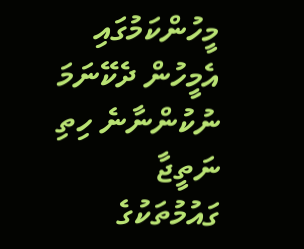މީހުންކަމުގައި އެމީހުން ދެކޭނަމަ ނުކުންނާނެ ހިތި ނަތީޖާ ގައުމުތަކުގެ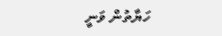ހަޔާތުން ވަނީ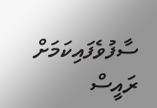ސާފުވެފައިކަމަށް ރައީސް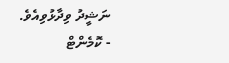ނަޝީދު ވިދާޅުވިއެވެ.
- ކޮމެންޓް